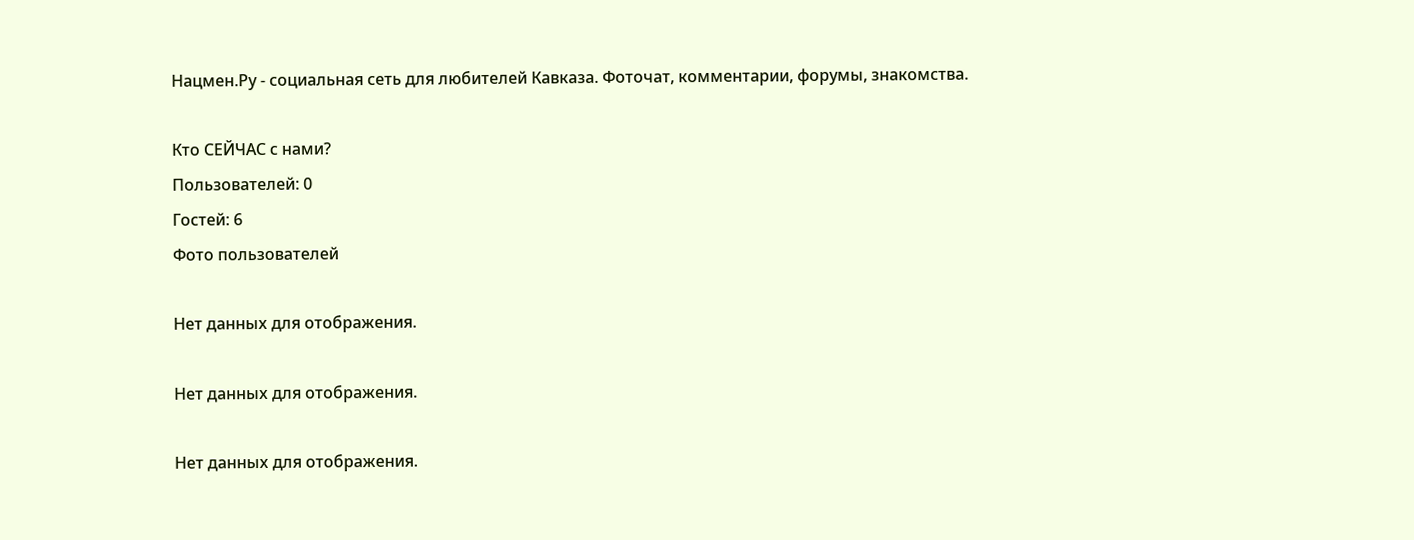Нацмен.Ру - социальная сеть для любителей Кавказа. Фоточат, комментарии, форумы, знакомства.

Кто СЕЙЧАС с нами?
Пользователей: 0
Гостей: 6
Фото пользователей

Нет данных для отображения.

Нет данных для отображения.

Нет данных для отображения.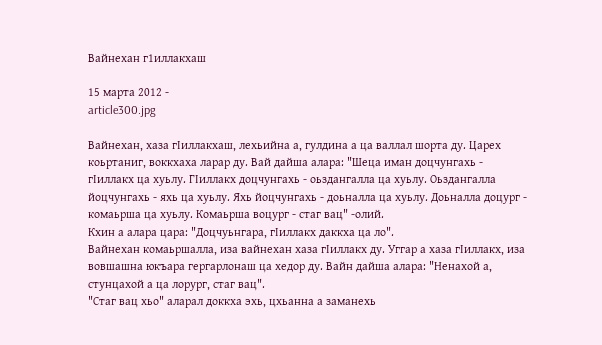Вайнехан г1иллакхаш

15 марта 2012 -
article300.jpg

Вайнехан, хаза гIиллакхаш, лехьийна а, гулдина а ца валлал шорта ду. Царех коьртаниг, воккхаха ларар ду. Вай дайша алара: "Шеца иман доцчунгахь - гIиллакх ца хуьлу. ГIиллакх доцчунгахь - оьздангалла ца хуьлу. Оьздангалла йоцчунгахь - яхь ца хуьлу. Яхь йоцчунгахь - доьналла ца хуьлу. Доьналла доцург - комаьрша ца хуьлу. Комаьрша воцург - стаг вац" -олий.
Кхин а алара цара: "Доцчуьнгара, гIиллакх даккха ца ло".
Вайнехан комаьршалла, иза вайнехан хаза гIиллакх ду. Уггар а хаза гIиллакх, иза вовшашна юкъара гергарлонаш ца хедор ду. Вайн дайша алара: "Ненахой а, стунцахой а ца лорург, стаг вац".
"Стаг вац хьо" аларал доккха эхь, цхьанна а заманехь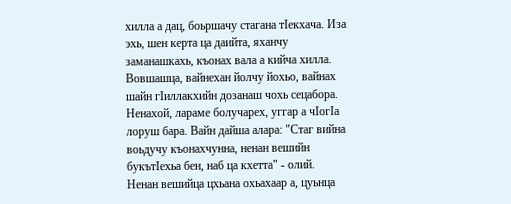хилла а дац, боьршачу стагана тIекхача. Иза эхь, шен керта ца даийта, яханчу заманашкахь, къонах вала а кийча хилла. Вовшашца, вайнехан йолчу йохьо, вайнах шайн гIиллакхийн дозанаш чохь сецабора. Ненахой, лараме болучарех, уггар а чIогIа лоруш бара. Вайн дайша алара: "Стаг вийна воьдучу къонахчунна, ненан вешийн букътIехьа бен, наб ца кхетта" - олий.
Ненан вешийца цхьана охьахаар а, цуьнца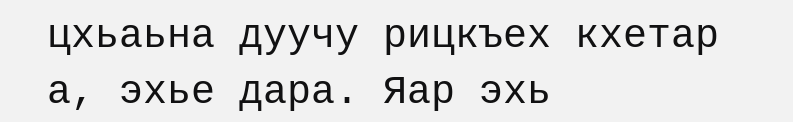цхьаьна дуучу рицкъех кхетар а, эхье дара. Яар эхь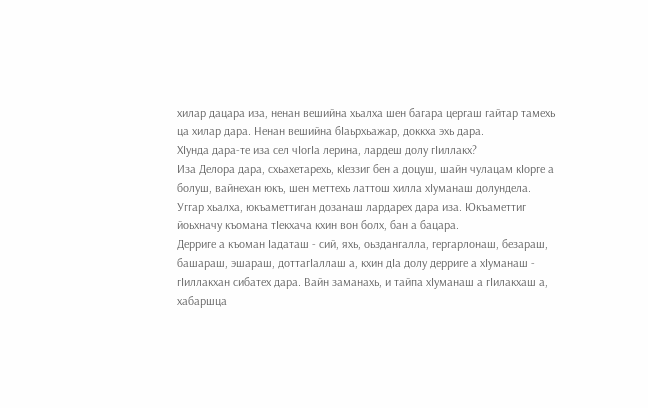хилар дацара иза, ненан вешийна хьалха шен багара цергаш гайтар тамехь ца хилар дара. Ненан вешийна бIаьрхьажар, доккха эхь дара.
ХIунда дара-те иза сел чIогIа лерина, лардеш долу гIиллакх?
Иза Делора дара, схьахетарехь, кIеззиг бен а доцуш, шайн чулацам кIорге а болуш, вайнехан юкъ, шен меттехь латтош хилла хIуманаш долундела. Уггар хьалха, юкъаметтиган дозанаш лардарех дара иза. Юкъаметтиг йоьхначу къомана тIекхача кхин вон болх, бан а бацара.
Дерриге а къоман Iадаташ - сий, яхь, оьздангалла, гергарлонаш, безараш, башараш, эшараш, доттагIаллаш а, кхин дIа долу дерриге а хIуманаш - гIиллакхан сибатех дара. Вайн заманахь, и тайпа хIуманаш а гIилакхаш а, хабаршца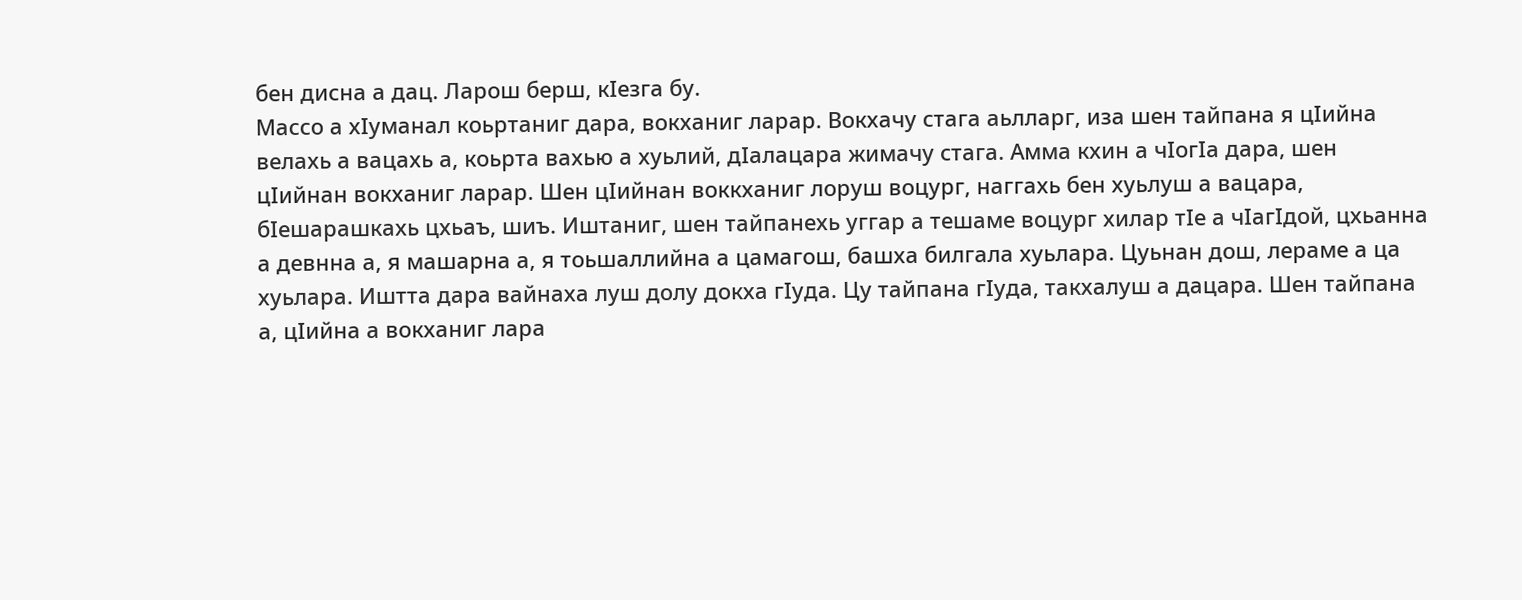бен дисна а дац. Ларош берш, кIезга бу.
Массо а хIуманал коьртаниг дара, вокханиг ларар. Вокхачу стага аьлларг, иза шен тайпана я цIийна велахь а вацахь а, коьрта вахью а хуьлий, дIалацара жимачу стага. Амма кхин а чIогIа дара, шен цIийнан вокханиг ларар. Шен цIийнан воккханиг лоруш воцург, наггахь бен хуьлуш а вацара, бIешарашкахь цхьаъ, шиъ. Иштаниг, шен тайпанехь уггар а тешаме воцург хилар тIе а чIагIдой, цхьанна а девнна а, я машарна а, я тоьшаллийна а цамагош, башха билгала хуьлара. Цуьнан дош, лераме а ца хуьлара. Иштта дара вайнаха луш долу докха гIуда. Цу тайпана гIуда, такхалуш а дацара. Шен тайпана а, цIийна а вокханиг лара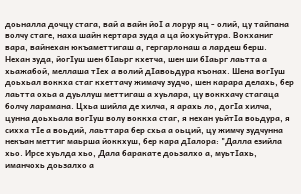доьналла дочцу стага, вай а вайн йоI а лорур яц - олий, цу тайпана волчу стаге, наха шайн кертара зуда а ца йохуьйтура. Вокханиг вара, вайнехан юкъаметтигаш а, гергарлонаш а лардеш берш.
Нехан зуда, йогIуш шен бIаьрг кхетча, шен ши бIаьрг лаьтта а хьажабой, меллаша тIех а волий дIавоьдура къонах. Шена вогIуш доьхьал воккха стаг кхеттачу жимачу зудчо, шен карара делахь, бер лаьтта охьа а дуьллуш меттигаш а хуьлара, цу воккхачу стагаца болчу ларамана. Цхьа шийла де хилча, я арахь ло, догIа хилча, цунна доьхьала вогIуш волу воккха стаг, я нехан уьйтIа воьдура, я сихха тIе а воьдий, лаьттара бер схьа а оьций, цу жимчу зудчунна некъан меттиг маьрша йоккхуш, бер кара дIалора: "Далла езийла хьо. Ирсе хуьлда хьо, Дала баракате доьзалхо а, муьтIахь, иманчохь доьзалхо а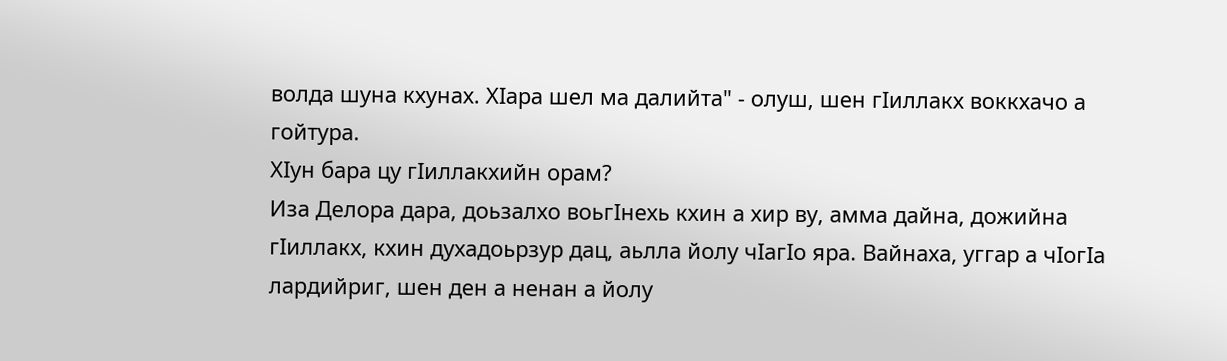волда шуна кхунах. ХIара шел ма далийта" - олуш, шен гIиллакх воккхачо а гойтура.
ХIун бара цу гIиллакхийн орам?
Иза Делора дара, доьзалхо воьгIнехь кхин а хир ву, амма дайна, дожийна гIиллакх, кхин духадоьрзур дац, аьлла йолу чIагIо яра. Вайнаха, уггар а чIогIа лардийриг, шен ден а ненан а йолу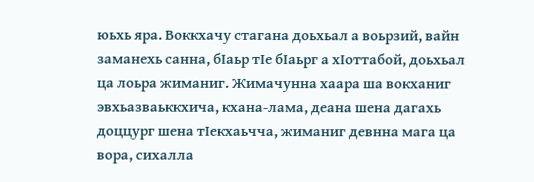юьхь яра. Воккхачу стагана доьхьал а воьрзий, вайн заманехь санна, бIаьр тIе бIаьрг а хIоттабой, доьхьал ца лоьра жиманиг. Жимачунна хаара ша вокханиг эвхьазваьккхича, кхана-лама, деана шена дагахь доццург шена тIекхаьчча, жиманиг девнна мага ца вора, сихалла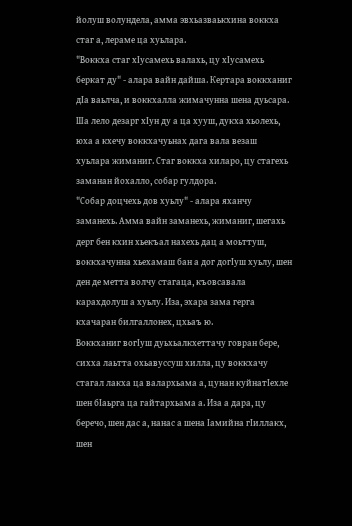йолуш волундела, амма эвхьазваькхина воккха стаг а, лераме ца хуьлара.
"Воккха стаг хIусамехь валахь, цу хIусамехь беркат ду" - алара вайн дайша. Кертара воккханиг дIа ваьлча, и воккхалла жимачунна шена дуьсара. Ша лело дезарг хIун ду а ца хууш, дукха хьолехь, юха а кхечу воккхачуьнах дага вала везаш хуьлара жиманиг. Стаг воккха хиларо, цу стагехь заманан йохалло, собар гулдора.
"Собар доцчехь дов хуьлу" - алара яханчу заманехь. Амма вайн заманехь, жиманиг, шегахь дерг бен кхин хьекъал нахехь дац а моьттуш, воккхачунна хьехамаш бан а дог догIуш хуьлу, шен ден де метта волчу стагаца, къовсавала карахдолуш а хуьлу. Иза, эхара зама герга кхачаран билгаллонех, цхьаъ ю.
Воккханиг вогIуш дуьхьалкхеттачу говран бере, сихха лаьтта охьавуссуш хилла, цу воккхачу стагал лакха ца валархьама а, цунан куйнатIехле шен бIаьрга ца гайтархьама а. Иза а дара, цу беречо, шен дас а, нанас а шена Iамийна гIиллакх, шен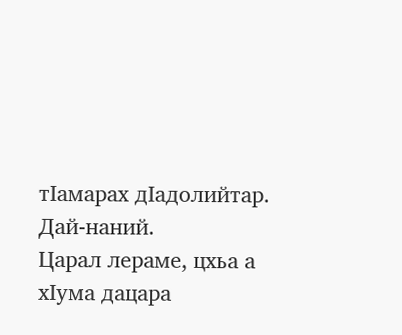тIамарах дIадолийтар.
Дай-наний.
Царал лераме, цхьа а хIума дацара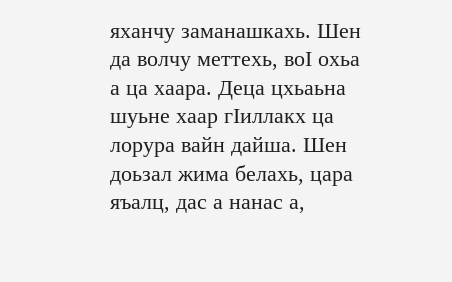яханчу заманашкахь. Шен да волчу меттехь, воI охьа а ца хаара. Деца цхьаьна шуьне хаар гIиллакх ца лорура вайн дайша. Шен доьзал жима белахь, цара яъалц, дас а нанас а,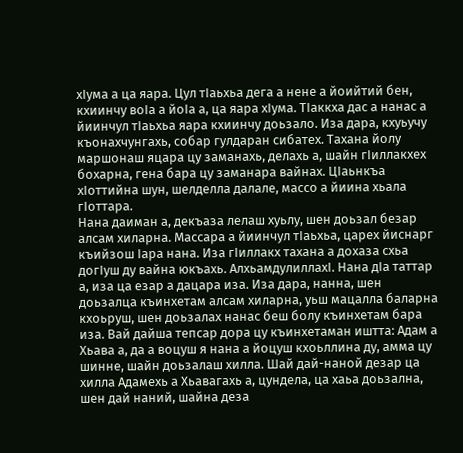хIума а ца яара. Цул тIаьхьа дега а нене а йоийтий бен, кхиинчу воIа а йоIа а, ца яара хIума. ТIаккха дас а нанас а йиинчул тIаьхьа яара кхиинчу доьзало. Иза дара, кхуьучу къонахчунгахь, собар гулдаран сибатех. Тахана йолу маршонаш яцара цу заманахь, делахь а, шайн гIиллакхех бохарна, гена бара цу заманара вайнах. ЦIаьнкъа хIоттийна шун, шелделла далале, массо а йиина хьала гIоттара.
Нана даиман а, декъаза лелаш хуьлу, шен доьзал безар алсам хиларна. Массара а йиинчул тIаьхьа, царех йиснарг къийзош Iара нана. Иза гIиллакх тахана а дохаза схьа догIуш ду вайна юкъахь. АлхьамдулиллахI. Нана дIа таттар а, иза ца езар а дацара иза. Иза дара, нанна, шен доьзалца къинхетам алсам хиларна, уьш мацалла баларна кхоьруш, шен доьзалах нанас беш болу къинхетам бара иза. Вай дайша тепсар дора цу къинхетаман иштта: Адам а Хьава а, да а воцуш я нана а йоцуш кхоьллина ду, амма цу шинне, шайн доьзалаш хилла. Шай дай-наной дезар ца хилла Адамехь а Хьавагахь а, цундела, ца хаьа доьзална, шен дай наний, шайна деза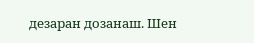дезаран дозанаш. Шен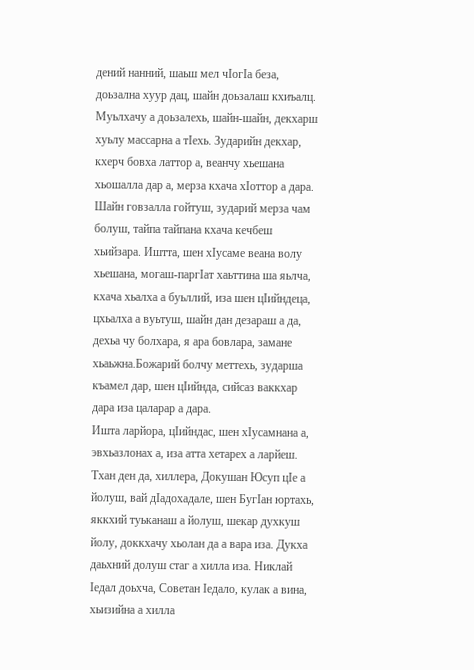дений нанний, шаьш мел чIогIа беза, доьзална хуур дац, шайн доьзалаш кхиъалц.
Муьлхачу а доьзалехь, шайн-шайн, декхарш хуьлу массарна а тIехь. Зударийн декхар, кхерч бовха латтор а, веанчу хьешана хьошалла дар а, мерза кхача хIоттор а дара. Шайн говзалла гойтуш, зударий мерза чам болуш, тайпа тайпана кхача кечбеш хьийзара. Иштта, шен хIусаме веана волу хьешана, могаш-паргIат хаьттина ша яьлча, кхача хьалха а буьллий, иза шен цIийндеца, цхьалха а вуьтуш, шайн дан дезараш а да, дехьа чу болхара, я ара бовлара, замане хьаьжна.Божарий болчу меттехь, зударша къамел дар, шен цIийнда, сийсаз ваккхар дара иза цаларар а дара.
Ишта ларйора, цIийндас, шен хIусамнана а, эвхьазлонах а, иза атта хетарех а ларйеш.
Тхан ден да, хиллера, Докушан Юсуп цIе а йолуш, вай дIадохадале, шен БугIан юртахь, яккхий туьканаш а йолуш, шекар духкуш йолу, доккхачу хьолан да а вара иза. Дукха даьхний долуш стаг а хилла иза. Никлай Iедал доьхча, Советан Iедало, кулак а вина, хьизийна а хилла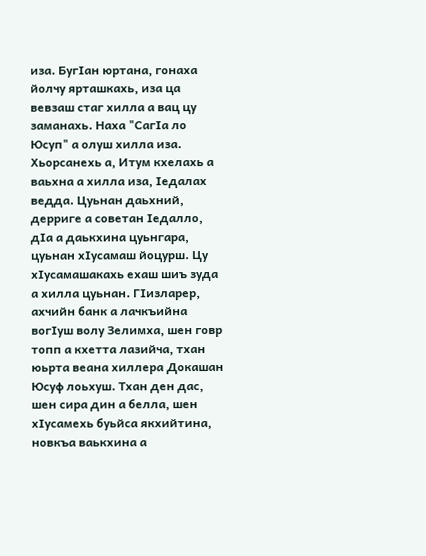иза. БугIан юртана, гонаха йолчу ярташкахь, иза ца вевзаш стаг хилла а вац цу заманахь. Наха "СагIа ло Юсуп" а олуш хилла иза. Хьорсанехь а, Итум кхелахь а ваьхна а хилла иза, Iедалах ведда. Цуьнан даьхний, дерриге а советан Iедалло, дIа а даькхина цуьнгара, цуьнан хIусамаш йоцурш. Цу хIусамашакахь ехаш шиъ зуда а хилла цуьнан. ГIизларер, ахчийн банк а лачкъийна вогIуш волу Зелимха, шен говр топп а кхетта лазийча, тхан юьрта веана хиллера Докашан Юсуф лоьхуш. Тхан ден дас, шен сира дин а белла, шен хIусамехь буьйса якхийтина, новкъа ваькхина а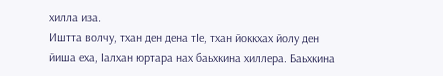хилла иза.
Иштта волчу, тхан ден дена тIе, тхан йоккхах йолу ден йиша еха, Iалхан юртара нах баьхкина хиллера. Баьхкина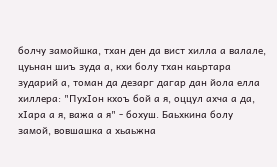болчу замойшка, тхан ден да вист хилла а валале, цуьнан шиъ зуда а, кхи болу тхан каьртара зударий а, томан да дезарг дагар дан йола елла хиллера: "ПухIон кхоъ бой а я, оццул ахча а да, хIара а я, важа а я" - бохуш. Баьхкина болу замой, вовшашка а хьаьжна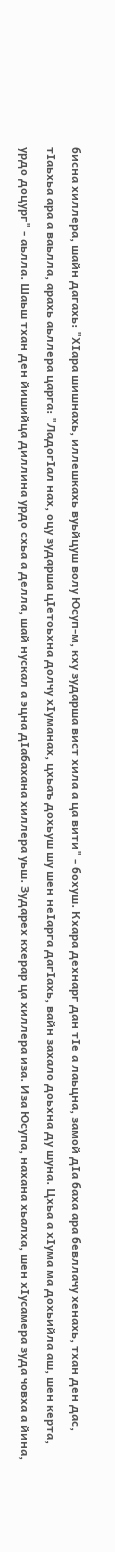бисна хиллера, шайн дагахь: "ХIара шишнахь, иллешкахь вуьйцуш волу Юсуп-м, кху зударша вист хила а ца вити" - бохуш. Кхара дехнарг дан тIе а лаьцна, замой дIа баха ара бевллачу хенахь, тхан ден дас, тIаьхьа ара а ваьлла, арахь аьллера царга: "ЛадогIал нах, оцу зударша цIетоьхна долчу хIуманах, цхьаъ дохьуш шу шен неIарга дагIахь, вайн захало доьхна ду шуна. Цхьа а хIума ма дохьийла аш, шен керта, урдо доцург" - аьлла. Шаьш тхан ден йишийца диллина урдо схьа а делла, шай нускал а эцна дIабахана хиллера уьш. Зударех кхерар ца хиллера иза. Иза Юсупа, нахана хьалха, шен хIусамера зуда човха а йина,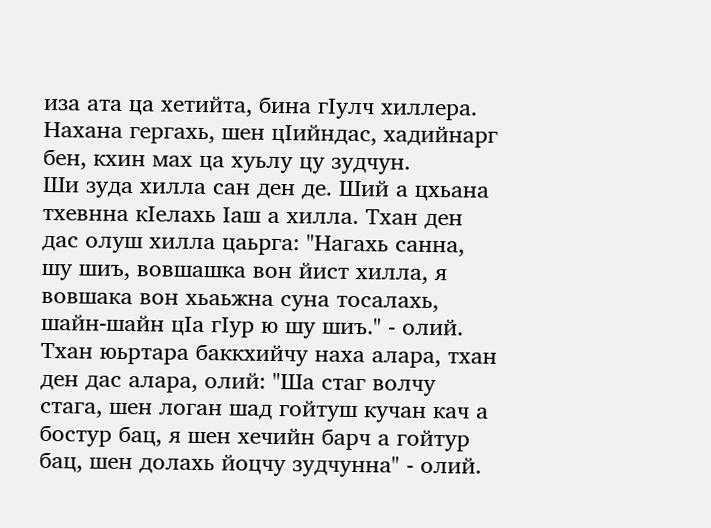иза ата ца хетийта, бина гIулч хиллера. Нахана гергахь, шен цIийндас, хадийнарг бен, кхин мах ца хуьлу цу зудчун.
Ши зуда хилла сан ден де. Ший а цхьана тхевнна кIелахь Iаш а хилла. Тхан ден дас олуш хилла цаьрга: "Нагахь санна, шу шиъ, вовшашка вон йист хилла, я вовшака вон хьаьжна суна тосалахь, шайн-шайн цIа гIур ю шу шиъ." - олий. Тхан юьртара баккхийчу наха алара, тхан ден дас алара, олий: "Ша стаг волчу стага, шен логан шад гойтуш кучан кач а бостур бац, я шен хечийн барч а гойтур бац, шен долахь йоцчу зудчунна" - олий.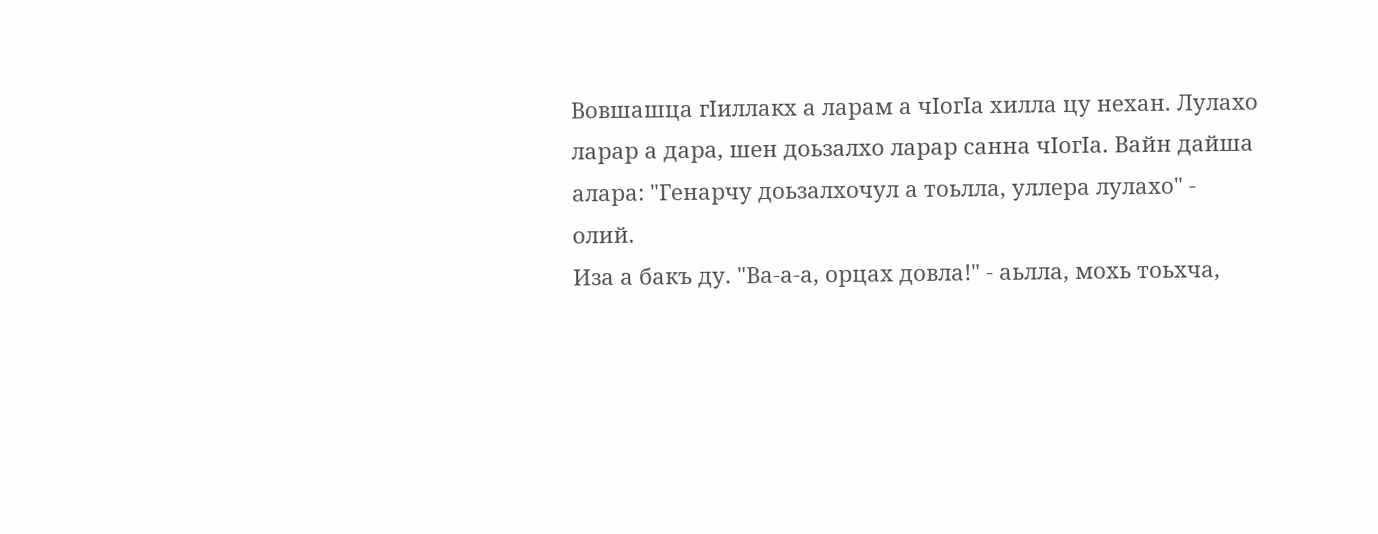Вовшашца гIиллакх а ларам а чIогIа хилла цу нехан. Лулахо ларар а дара, шен доьзалхо ларар санна чIогIа. Вайн дайша алара: "Генарчу доьзалхочул а тоьлла, уллера лулахо" - олий.
Иза а бакъ ду. "Ва-а-а, орцах довла!" - аьлла, мохь тоьхча,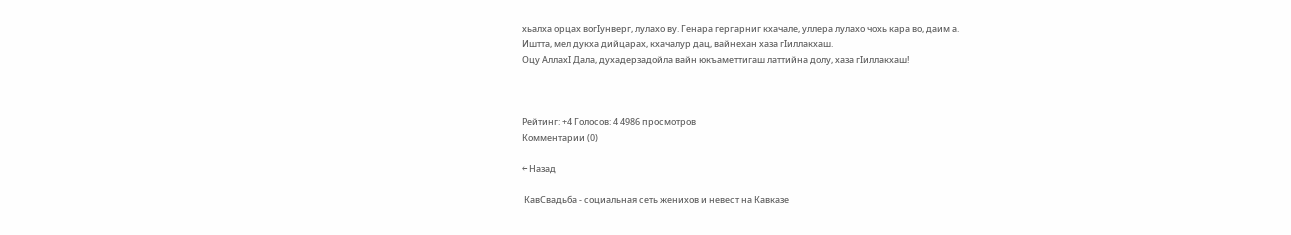хьалха орцах вогIунверг, лулахо ву. Генара гергарниг кхачале, уллера лулахо чохь кара во, даим а.
Иштта, мел дукха дийцарах, кхачалур дац, вайнехан хаза гIиллакхаш.
Оцу АллахI Дала, духадерзадойла вайн юкъаметтигаш латтийна долу, хаза гIиллакхаш!



Рейтинг: +4 Голосов: 4 4986 просмотров
Комментарии (0)

← Назад

 КавСвадьба - социальная сеть женихов и невест на Кавказе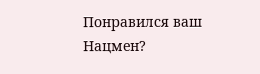Понравился ваш Нацмен?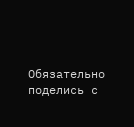Обязательно поделись с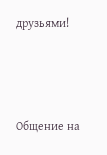друзьями!



Общение на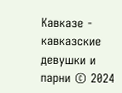Кавказе - кавказские девушки и парни © 2024